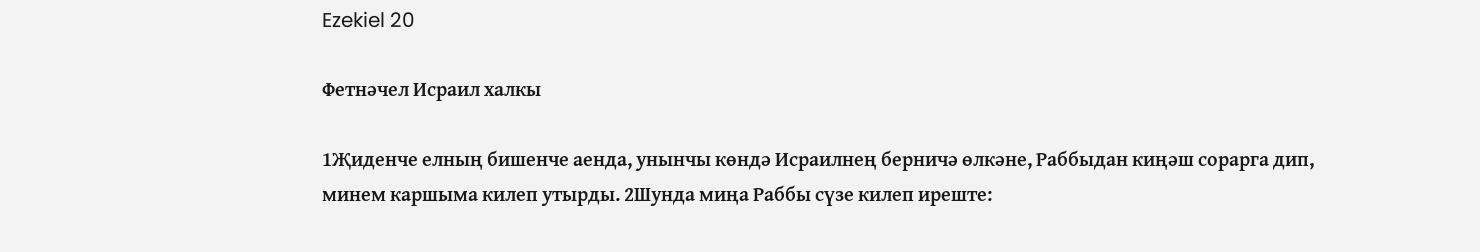Ezekiel 20

Фетнәчел Исраил халкы

1Җиденче елның бишенче аенда, унынчы көндә Исраилнең берничә өлкәне, Раббыдан киңәш сорарга дип, минем каршыма килеп утырды. 2Шунда миңа Раббы сүзе килеп иреште: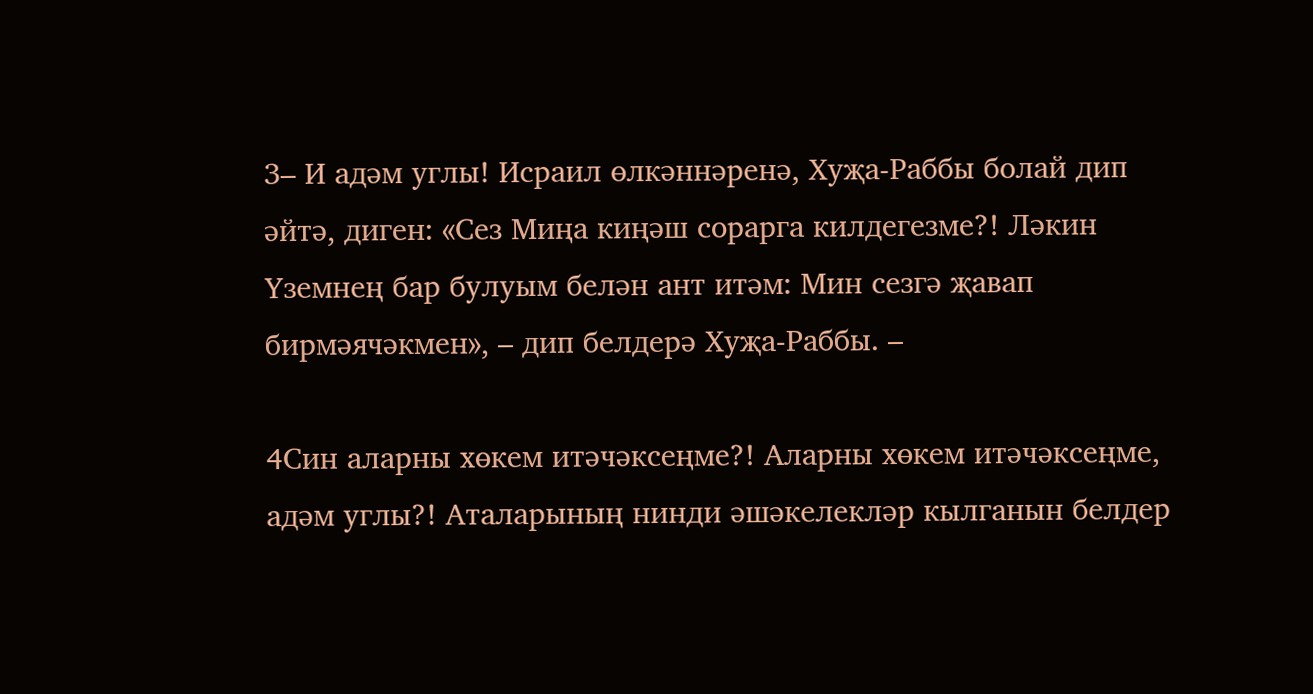3– И адәм углы! Исраил өлкәннәренә, Хуҗа-Раббы болай дип әйтә, диген: «Сез Миңа киңәш сорарга килдегезме?! Ләкин Үземнең бар булуым белән ант итәм: Мин сезгә җавап бирмәячәкмен», – дип белдерә Хуҗа-Раббы. –

4Син аларны хөкем итәчәксеңме?! Аларны хөкем итәчәксеңме, адәм углы?! Аталарының нинди әшәкелекләр кылганын белдер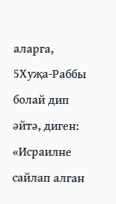аларга, 5Хуҗа-Раббы болай дип әйтә, диген: «Исраилне сайлап алган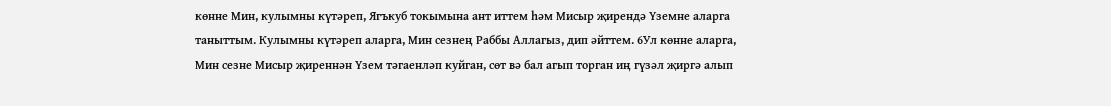көнне Мин, кулымны күтәреп, Ягъкуб токымына ант иттем һәм Мисыр җирендә Үземне аларга таныттым. Кулымны күтәреп аларга, Мин сезнең Раббы Аллагыз, дип әйттем. 6Ул көнне аларга, Мин сезне Мисыр җиреннән Үзем тәгаенләп куйган, сөт вә бал агып торган иң гүзәл җиргә алып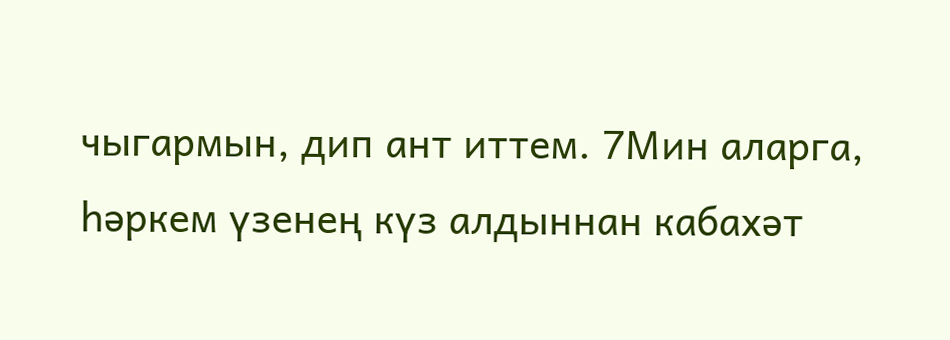чыгармын, дип ант иттем. 7Мин аларга, һәркем үзенең күз алдыннан кабахәт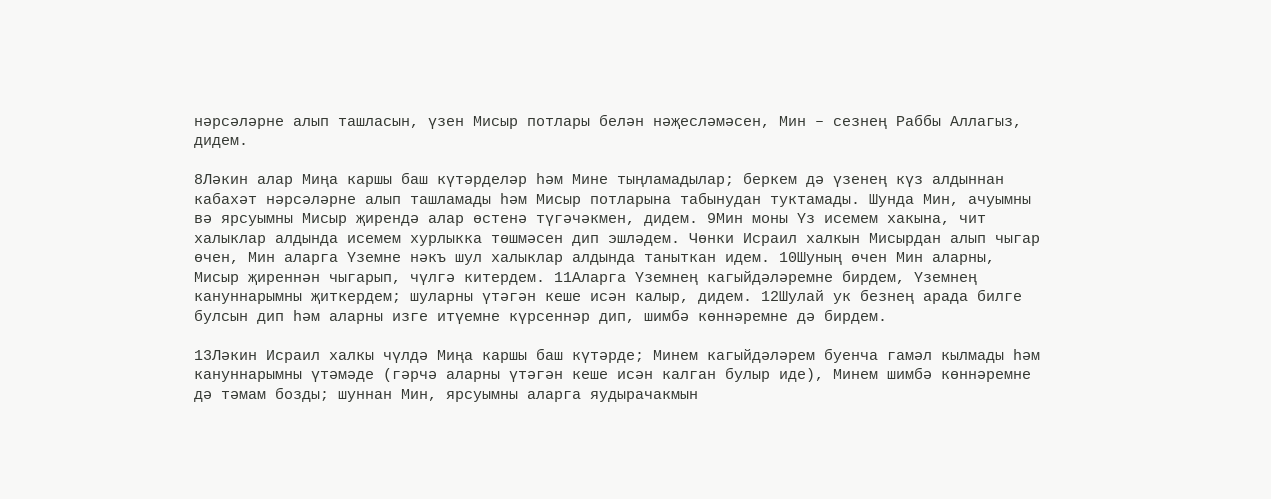нәрсәләрне алып ташласын, үзен Мисыр потлары белән нәҗесләмәсен, Мин – сезнең Раббы Аллагыз, дидем.

8Ләкин алар Миңа каршы баш күтәрделәр һәм Мине тыңламадылар; беркем дә үзенең күз алдыннан кабахәт нәрсәләрне алып ташламады һәм Мисыр потларына табынудан туктамады. Шунда Мин, ачуымны вә ярсуымны Мисыр җирендә алар өстенә түгәчәкмен, дидем. 9Мин моны Үз исемем хакына, чит халыклар алдында исемем хурлыкка төшмәсен дип эшләдем. Чөнки Исраил халкын Мисырдан алып чыгар өчен, Мин аларга Үземне нәкъ шул халыклар алдында таныткан идем. 10Шуның өчен Мин аларны, Мисыр җиреннән чыгарып, чүлгә китердем. 11Аларга Үземнең кагыйдәләремне бирдем, Үземнең кануннарымны җиткердем; шуларны үтәгән кеше исән калыр, дидем. 12Шулай ук безнең арада билге булсын дип һәм аларны изге итүемне күрсеннәр дип, шимбә көннәремне дә бирдем.

13Ләкин Исраил халкы чүлдә Миңа каршы баш күтәрде; Минем кагыйдәләрем буенча гамәл кылмады һәм кануннарымны үтәмәде (гәрчә аларны үтәгән кеше исән калган булыр иде), Минем шимбә көннәремне дә тәмам бозды; шуннан Мин, ярсуымны аларга яудырачакмын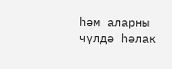һәм аларны чүлдә һәлак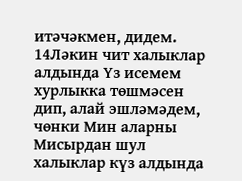итәчәкмен, дидем. 14Ләкин чит халыклар алдында Үз исемем хурлыкка төшмәсен дип, алай эшләмәдем, чөнки Мин аларны Мисырдан шул халыклар күз алдында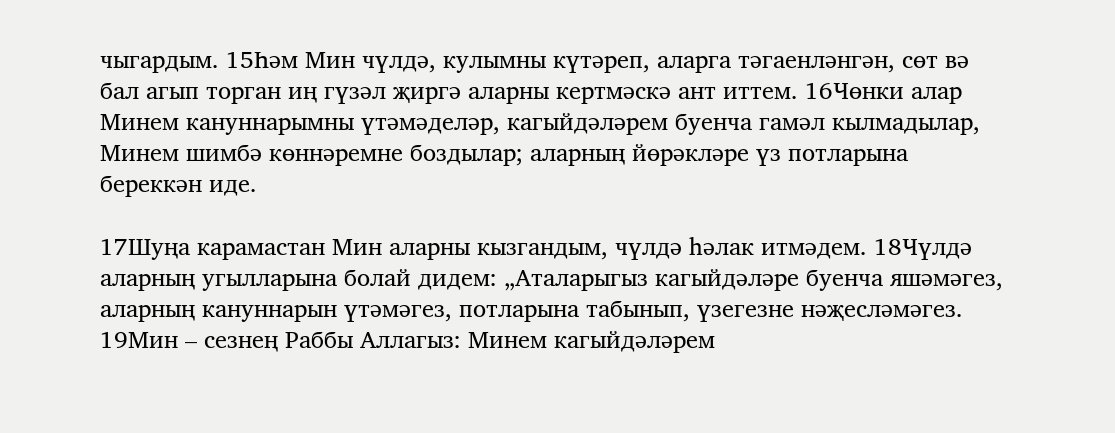чыгардым. 15Һәм Мин чүлдә, кулымны күтәреп, аларга тәгаенләнгән, сөт вә бал агып торган иң гүзәл җиргә аларны кертмәскә ант иттем. 16Чөнки алар Минем кануннарымны үтәмәделәр, кагыйдәләрем буенча гамәл кылмадылар, Минем шимбә көннәремне боздылар; аларның йөрәкләре үз потларына береккән иде.

17Шуңа карамастан Мин аларны кызгандым, чүлдә һәлак итмәдем. 18Чүлдә аларның угылларына болай дидем: „Аталарыгыз кагыйдәләре буенча яшәмәгез, аларның кануннарын үтәмәгез, потларына табынып, үзегезне нәҗесләмәгез. 19Мин – сезнең Раббы Аллагыз: Минем кагыйдәләрем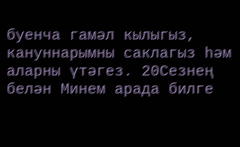буенча гамәл кылыгыз, кануннарымны саклагыз һәм аларны үтәгез. 20Сезнең белән Минем арада билге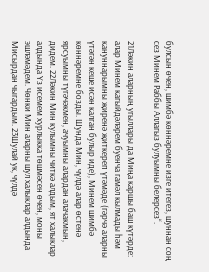булсын өчен, шимбә көннәремне изге итегез, шуннан соң сез Минем Раббы Аллагыз булуымны белерсез“.

21Ләкин аларның угыллары да Миңа каршы баш күтәрде: алар Минем кагыйдәләрем буенча гамәл кылмады һәм кануннарымны җиренә җиткереп үтәмәде (гәрчә аларны үтәгән кеше исән калган булыр иде), Минем шимбә көннәремне бозды. Шунда Мин, чүлдә алар өстенә ярсуымны түгәчәкмен, ачуымны алардан алачакмын, дидем. 22Ләкин Мин кулымны читкә алдым, ят халыклар алдында Үз исемем хурлыкка төшмәсен өчен, моны эшләмәдем. Чөнки Мин аларны шул халыклар алдында Мисырдан чыгардым. 23Шулай ук, чүлдә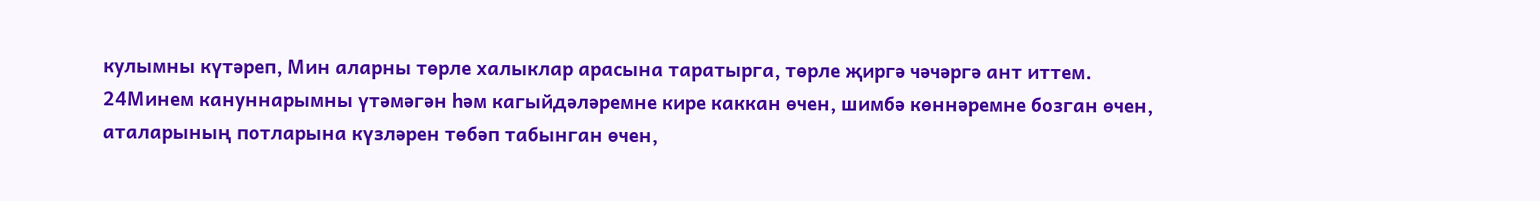кулымны күтәреп, Мин аларны төрле халыклар арасына таратырга, төрле җиргә чәчәргә ант иттем. 24Минем кануннарымны үтәмәгән һәм кагыйдәләремне кире каккан өчен, шимбә көннәремне бозган өчен, аталарының потларына күзләрен төбәп табынган өчен,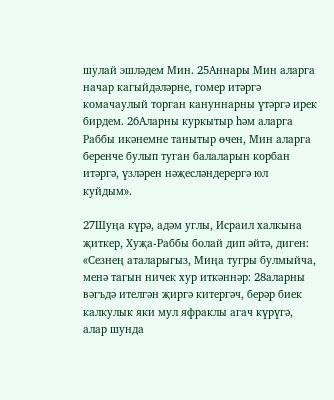шулай эшләдем Мин. 25Аннары Мин аларга начар кагыйдәләрне, гомер итәргә комачаулый торган кануннарны үтәргә ирек бирдем. 26Аларны куркытыр һәм аларга Раббы икәнемне танытыр өчен, Мин аларга беренче булып туган балаларын корбан итәргә, үзләрен нәҗесләндерергә юл куйдым».

27Шуңа күрә, адәм углы, Исраил халкына җиткер, Хуҗа-Раббы болай дип әйтә, диген: «Сезнең аталарыгыз, Миңа тугры булмыйча, менә тагын ничек хур иткәннәр: 28аларны вәгъдә ителгән җиргә китергәч, берәр биек калкулык яки мул яфраклы агач күрүгә, алар шунда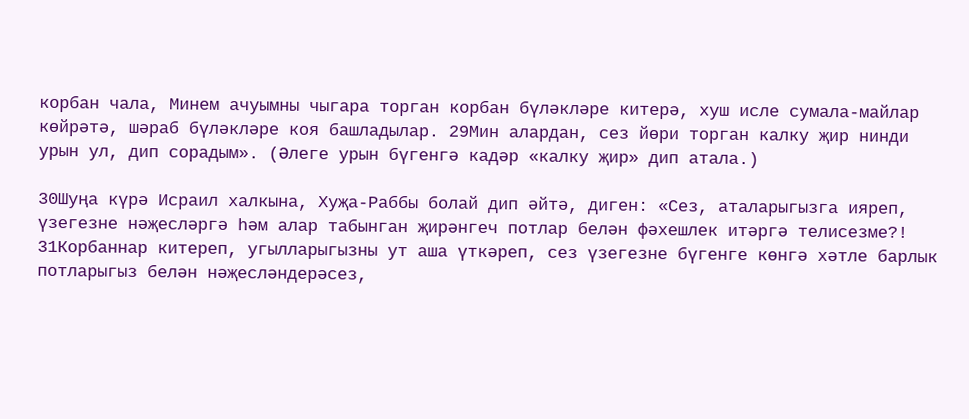корбан чала, Минем ачуымны чыгара торган корбан бүләкләре китерә, хуш исле сумала-майлар көйрәтә, шәраб бүләкләре коя башладылар. 29Мин алардан, сез йөри торган калку җир нинди урын ул, дип сорадым». (Әлеге урын бүгенгә кадәр «калку җир» дип атала.)

30Шуңа күрә Исраил халкына, Хуҗа-Раббы болай дип әйтә, диген: «Сез, аталарыгызга ияреп, үзегезне нәҗесләргә һәм алар табынган җирәнгеч потлар белән фәхешлек итәргә телисезме?! 31Корбаннар китереп, угылларыгызны ут аша үткәреп, сез үзегезне бүгенге көнгә хәтле барлык потларыгыз белән нәҗесләндерәсез,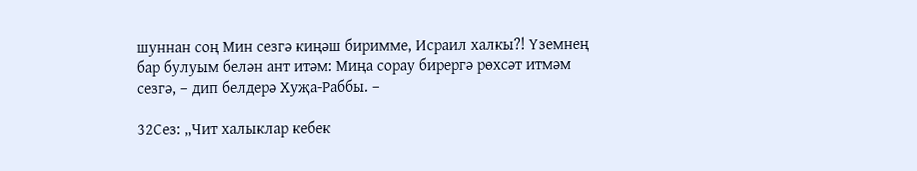шуннан соң Мин сезгә киңәш биримме, Исраил халкы?! Үземнең бар булуым белән ант итәм: Миңа сорау бирергә рөхсәт итмәм сезгә, – дип белдерә Хуҗа-Раббы. –

32Сез: „Чит халыклар кебек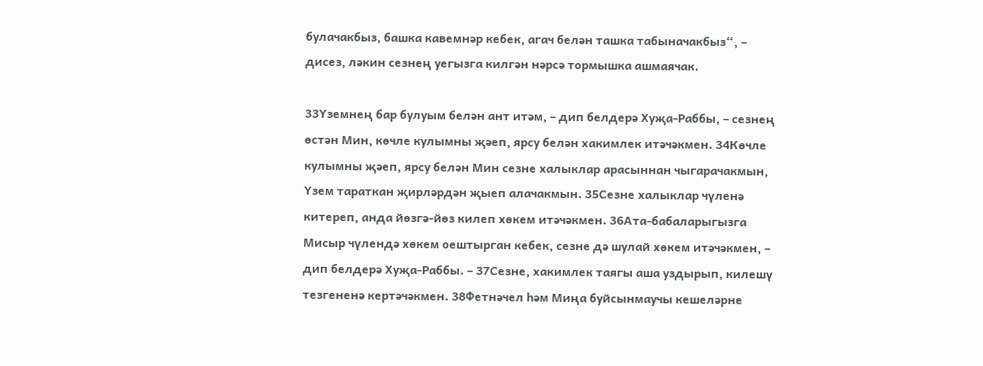булачакбыз, башка кавемнәр кебек, агач белән ташка табыначакбыз“, – дисез, ләкин сезнең уегызга килгән нәрсә тормышка ашмаячак.

33Үземнең бар булуым белән ант итәм, – дип белдерә Хуҗа-Раббы, – сезнең өстән Мин, көчле кулымны җәеп, ярсу белән хакимлек итәчәкмен. 34Көчле кулымны җәеп, ярсу белән Мин сезне халыклар арасыннан чыгарачакмын, Үзем тараткан җирләрдән җыеп алачакмын. 35Сезне халыклар чүленә китереп, анда йөзгә-йөз килеп хөкем итәчәкмен. 36Ата-бабаларыгызга Мисыр чүлендә хөкем оештырган кебек, сезне дә шулай хөкем итәчәкмен, – дип белдерә Хуҗа-Раббы. – 37Сезне, хакимлек таягы аша уздырып, килешү тезгененә кертәчәкмен. 38Фетнәчел һәм Миңа буйсынмаучы кешеләрне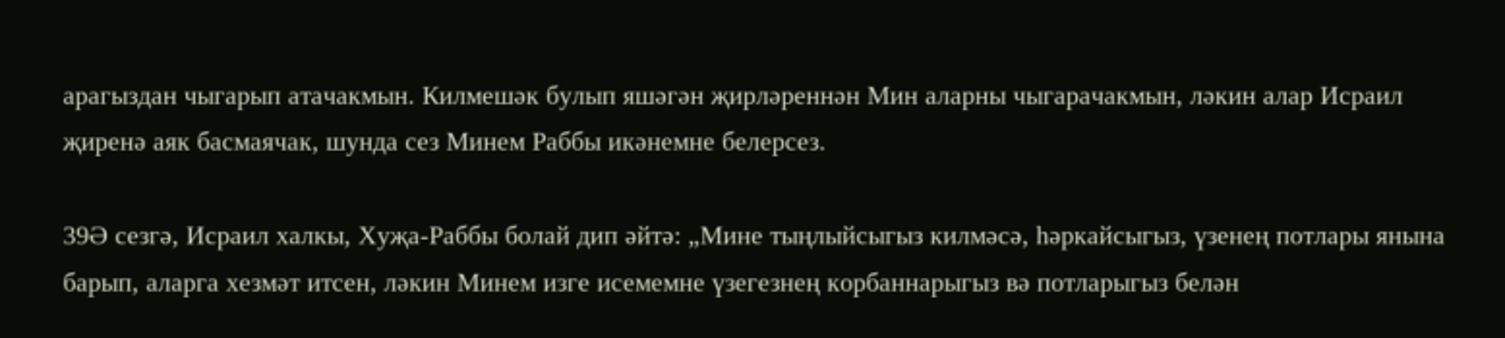арагыздан чыгарып атачакмын. Килмешәк булып яшәгән җирләреннән Мин аларны чыгарачакмын, ләкин алар Исраил җиренә аяк басмаячак, шунда сез Минем Раббы икәнемне белерсез.

39Ә сезгә, Исраил халкы, Хуҗа-Раббы болай дип әйтә: „Мине тыңлыйсыгыз килмәсә, һәркайсыгыз, үзенең потлары янына барып, аларга хезмәт итсен, ләкин Минем изге исемемне үзегезнең корбаннарыгыз вә потларыгыз белән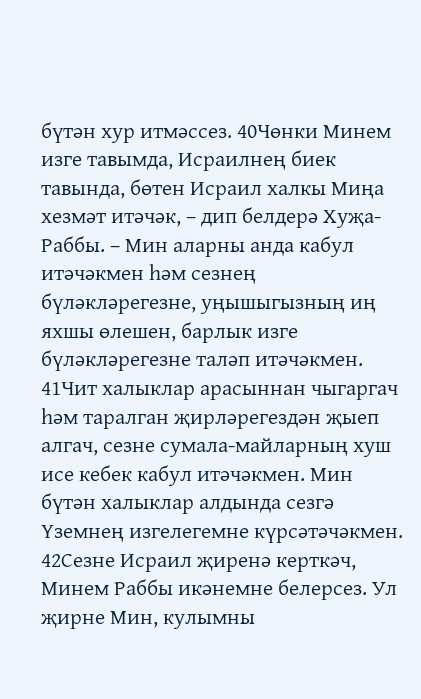бүтән хур итмәссез. 40Чөнки Минем изге тавымда, Исраилнең биек тавында, бөтен Исраил халкы Миңа хезмәт итәчәк, – дип белдерә Хуҗа-Раббы. – Мин аларны анда кабул итәчәкмен һәм сезнең бүләкләрегезне, уңышыгызның иң яхшы өлешен, барлык изге бүләкләрегезне таләп итәчәкмен. 41Чит халыклар арасыннан чыгаргач һәм таралган җирләрегездән җыеп алгач, сезне сумала-майларның хуш исе кебек кабул итәчәкмен. Мин бүтән халыклар алдында сезгә Үземнең изгелегемне күрсәтәчәкмен. 42Сезне Исраил җиренә керткәч, Минем Раббы икәнемне белерсез. Ул җирне Мин, кулымны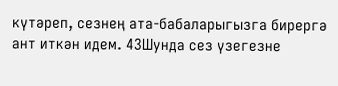күтәреп, сезнең ата-бабаларыгызга бирергә ант иткән идем. 43Шунда сез үзегезне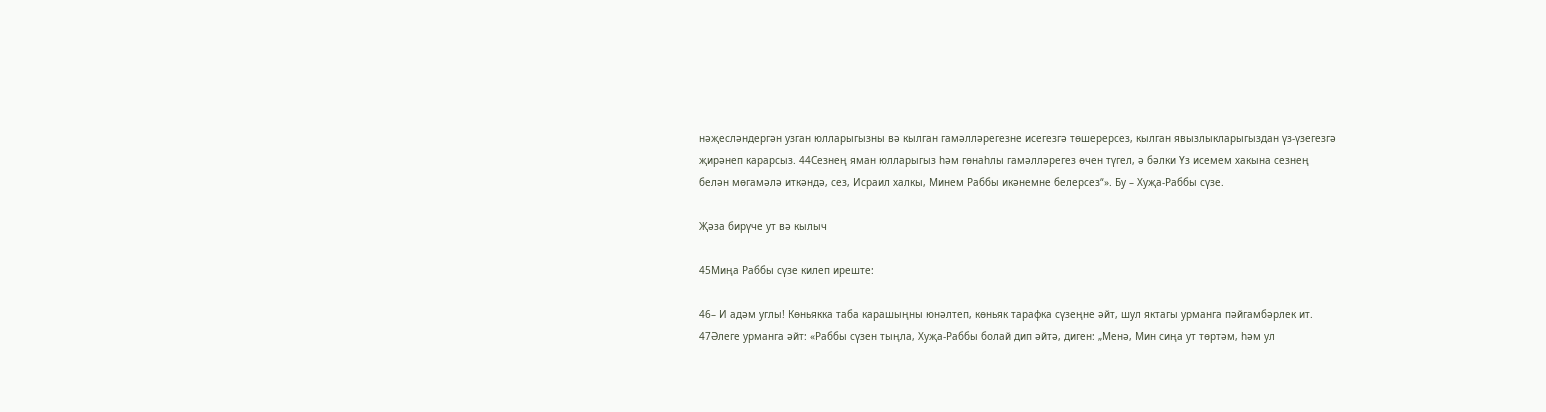нәҗесләндергән узган юлларыгызны вә кылган гамәлләрегезне исегезгә төшерерсез, кылган явызлыкларыгыздан үз-үзегезгә җирәнеп карарсыз. 44Сезнең яман юлларыгыз һәм гөнаһлы гамәлләрегез өчен түгел, ә бәлки Үз исемем хакына сезнең белән мөгамәлә иткәндә, сез, Исраил халкы, Минем Раббы икәнемне белерсез“». Бу – Хуҗа-Раббы сүзе.

Җәза бирүче ут вә кылыч

45Миңа Раббы сүзе килеп иреште:

46– И адәм углы! Көньякка таба карашыңны юнәлтеп, көньяк тарафка сүзеңне әйт, шул яктагы урманга пәйгамбәрлек ит. 47Әлеге урманга әйт: «Раббы сүзен тыңла, Хуҗа-Раббы болай дип әйтә, диген: „Менә, Мин сиңа ут төртәм, һәм ул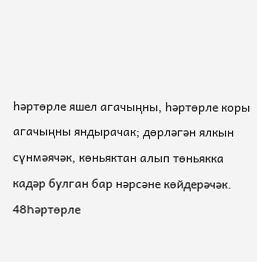һәртөрле яшел агачыңны, һәртөрле коры агачыңны яндырачак; дөрләгән ялкын сүнмәячәк, көньяктан алып төньякка кадәр булган бар нәрсәне көйдерәчәк. 48Һәртөрле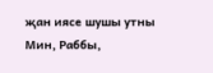җан иясе шушы утны Мин, Раббы,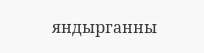яндырганны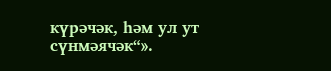күрәчәк, һәм ул ут сүнмәячәк“».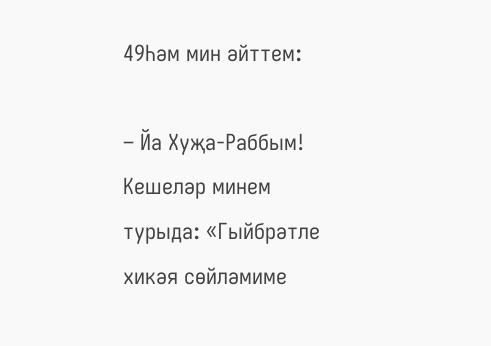49Һәм мин әйттем:

– Йа Хуҗа-Раббым! Кешеләр минем турыда: «Гыйбрәтле хикәя сөйләмиме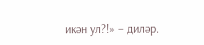икән ул?!» – диләр.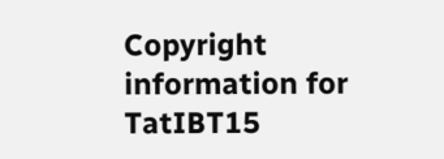Copyright information for TatIBT15